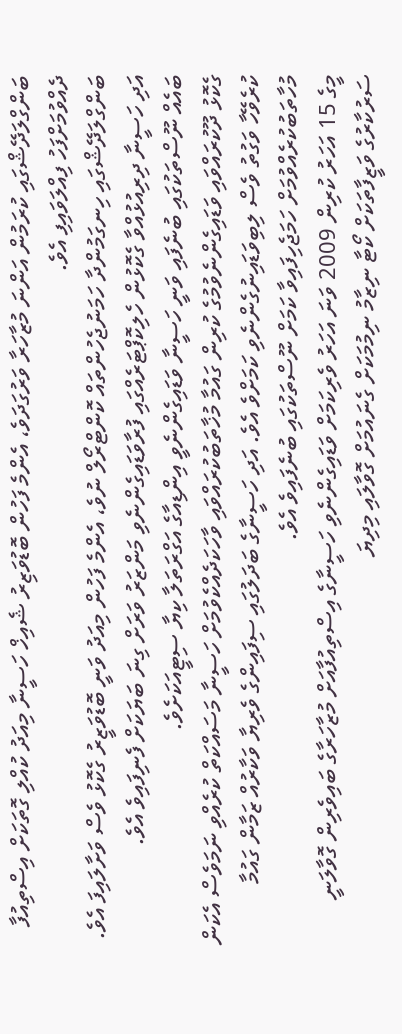ބަންގްލަދޭޝްގައި ކުރަމުން އަންނަ މުޒާހަރާ ވަރުގަދަވެ، އެންމެ ފަހުން ބޮޑުވަޒިރު ޝެއިޚް ހަސީނާ މިއަދު ކުއްލި ގޮތަކަށް އިސްތިއުފާ ދެއްވުމަށްފަހު ފިއްލަވައިފި އެވެ.
ބަންގްލަދޭޝްގައި ހިނގަމުންދާ ހަމަނުޖެހުންތައް ކޮންޓްރޯލް ނުވެ، އެންމެ ފަހުން މިއަދު ވަނީ ބޮޑުވަޒީރު ގެކޮޅު ވެސް ވަށާލައިފަ އެވެ. އަދި ހަސީނާ ދިރިއުޅުއްވާ ގެކޮޅުން ހެލިކޮޕްޓަރެއްގައި ފުރާވަޑައިގެންނެވި މަންޒަރު ވަރަށް ގިނަ ބަޔަކަށް ފެނިފައިވެ އެވެ.
ބައެއް ނޫސްތަކުގައި ބުނެފައި ވަނީ ހަސީނާ ވަޑައިގެންނެވީ އިންޑިއާގެ އަގްރަތަލާ ކިޔާ ސިޓީއަކަށެވެ.
ގެކޮޅު ދޫކުރައްވައި ވަޑައިގެންނެވުމުގެ ކުރިން ގައުމާ މުޚާތަބުކުރައްވައި ވާހަކަދެއްކެވުމަށް ހަސީނާ މަސައްކަތް ކުރެއްވި ނަމަވެސް އެކަން ކުރެވޭހާ ވަގުތު ވެސް ލިބިވަޑައިނުގެންނެވި ކަމަށްވެ އެވެ. އަދި ހަސީނާގެ ބަދަލުގައި ސިފައިންގެ ވެރިޔާ ވަކާރުއް ޒަމާން ގައުމާ މުހާތަބުކުރެއްވުމަށް ހަމަޖެހިފައިވާ ކަމަށް ނޫސްތަކުގައި ބުނެފައިވެ އެވެ.
މީގެ 15 އަހަރު ކުރިން 2009 ވަނަ އަހަރު ވެރިކަމަށް ވަޑައިގެންނެވި ހަސީނާގެ އިސްތިއުފާއަށް މުޒާހަރާގެ ބައިވެރިން ގޮވާލަނީ ސަރުކާރުގެ ވަޒީފާތަކަށް ކޯޓާ ނިޒާމު ނިމުމަކަށް ގެނައުމަށް ގޮވާލައި މިދިޔަ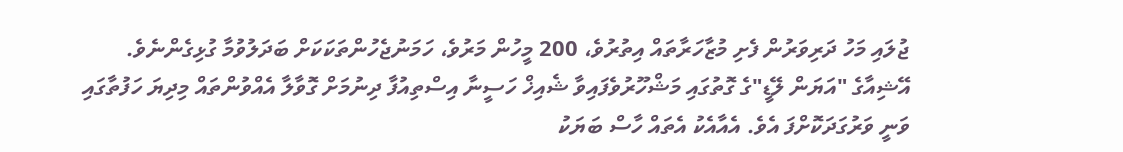ޖުލައި މަހު ދަރިވަރުން ފެށި މުޒާހަރާތައް އިތުރުވެ، 200 މީހުން މަރުވެ، ހަމަނުޖެހުންތަކަކަށް ބަދަލުވުމާ ގުޅިގެންނެވެ.
އޭޝިއާގެ "އަޔަން ލޭޑީ"ގެ ގޮތުގައި މަޝްހޫރުވެފައިވާ ޝެއިޚް ހަސީނާ އިސްތިއުފާ ދިނުމަށް ގޮވާލާ އެއްވުންތައް މިދިޔަ ހަފުތާގައި ވަނީ ވަރުގަދަކޮށްފަ އެވެ. އެއާއެކު އެތައް ހާސް ބަޔަކު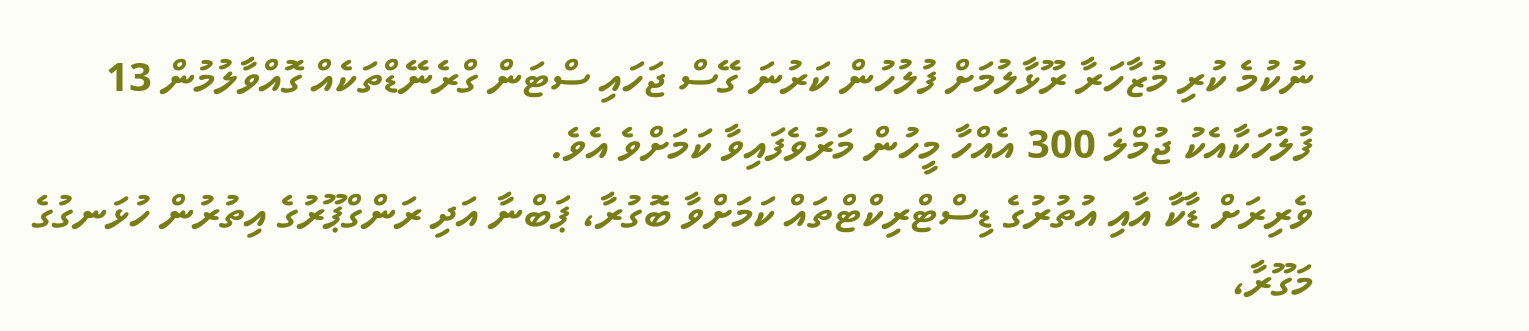ނުކުމެ ކުރި މުޒާހަރާ ރޫޅާލުމަށް ފުލުހުން ކަރުނަ ގޭސް ޖަހައި ސްޓަން ގްރެނޭޑްތަކެއް ގޮއްވާލުމުން 13 ފުލުހަކާއެކު ޖުމްލަ 300 އެއްހާ މީހުން މަރުވެފައިވާ ކަމަށްވެ އެވެ.
ވެރިރަށް ޑާކާ އާއި އުތުރުގެ ޑިސްޓްރިކްޓްތައް ކަމަށްވާ ބޮގުރާ، ޕަބްނާ އަދި ރަންގްޕޫރުގެ އިތުރުން ހުޅަނގުގެ މަގޫރާ،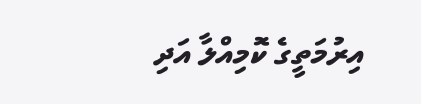އިރުމަތީގެ ކޮމިއްލާ އަދި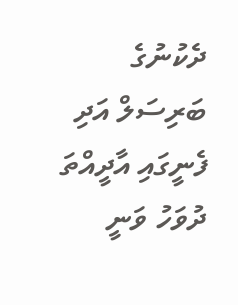ދެކުނުގެ ބަރިސަލް އަދި ފެނީގައި އާދީއްތަ ދުވަހު ވަނީ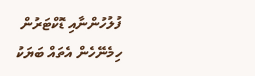ފުލުހުންނާއި ޑޮކްޓަރުން ހިމެނޭހެން އެތައް ބަޔަކު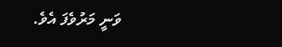ވަނީ މަރުވެފަ އެވެ.